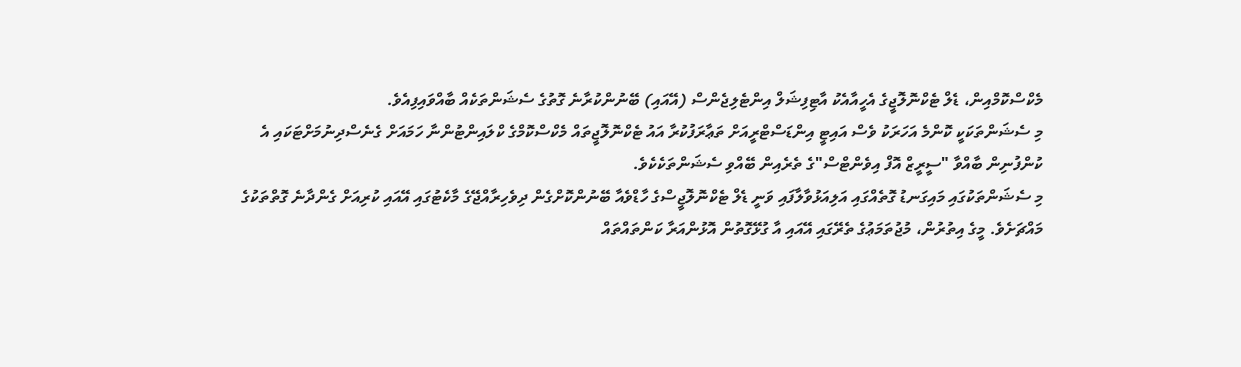މެކްސްކޮމްއިން، ޑެލް ޓެކްނޮލޮޖީގެ އެހީއާއެކު އާޓިފިޝަލް އިންޓެލިޖެންސް (އޭއައި) ބޭނުންކުރާނެ ގޮތުގެ ސެޝަންތަކެއް ބާއްވައިފިއެވެ.
މި ސެޝަންތަކަކީ ކޮންމެ އަހަރަކު ވެސް އައިޓީ އިންޑަސްޓްރީއަށް ތަޢާރަފުކުރާ އައު ޓެކްނޮލޮޖީތައް މެކްސްކޮމްގެ ކްލައިންޓުންނާ ހަމައަށް ގެނެސްދިނުމަށްޓަކައި އެ ކުންފުނިން ބާއްވާ "ސީރީޒް އޮފް އިވެންޓްސް"ގެ ތެރެއިން ބޭއްވި ސެޝަންތަކެކެވެ.
މި ސެޝަންތަކުގައި މައިގަނޑު ގޮތެއްގައި އަލިއަޅުވާލާފައި ވަނީ ޑެލް ޓެކްނޮލޮޖީސްގެ ހާޑްވެއާ ބޭނުންކޮށްގެން ދިވެހިރާއްޖޭގެ މާކެޓުގައި އޭއައި ކުރިއަށް ގެންދާނެ ގޮތްތަކުގެ މައްޗަށެވެ. މީގެ އިތުރުން، މުޖުތަމަޢުގެ ތެރޭގައި އޭއައި އާ ގުޅޭގޮތުން އޮޅުންއަރާ ކަންތައްތައް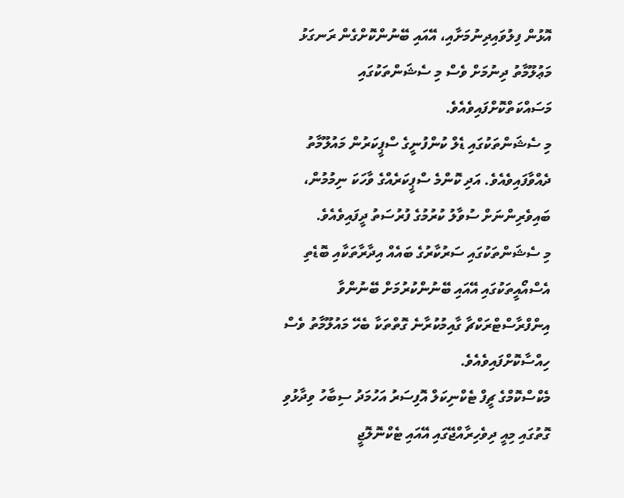އޮޅުން ފިލުވައިދިނުމަށާއި، އޭއައި ބޭނުންކޮށްގެން ރަނގަޅު މަޢުލޫމާތު ދިނުމަށް ވެސް މި ސެޝަންތަކުގައި މަސައްކަތްކޮށްފައިވެއެވެ.
މި ސެޝަންތަކުގައި ޑެލް ކުންފުނީގެ ސްޕީކަރުން މައުލޫމާތު ދެއްވާފައިވެއެވެ. އަދި ކޮންމެ ސްޕީކަރެއްގެ ވާހަކަ ނިމުމުން، ބައިވެރިންނަށް ސުވާލު ކުރުމުގެ ފުރުސަތު ދީފައިވެއެވެ.
މި ސެޝަންތަކުގައި ސަރުކާރުގެ ބައެއް އިދާރާތަކާއި ބޮޑެތި އެސްއޯއީތަކުގައި އޭއައި ބޭނުންކުރުމަށް ބޭނުންވާ އިންފްރާސްޓްރަކްޗާ ގާއިމުކުރާނެ ގޮތްތަކާ ބެހޭ މައުލޫމާތު ވެސް ހިއްސާކޮށްފައިވެއެވެ.
މެކްސްކޮމްގެ ޗީފް ޓެކްނިކަލް އޮފިސަރު އަހުމަދު ސިބާހު ވިދާޅުވި ގޮތުގައި މިއީ ދިވެހިރާއްޖޭގައި އޭއައި ޓެކްނޮލޮޖީ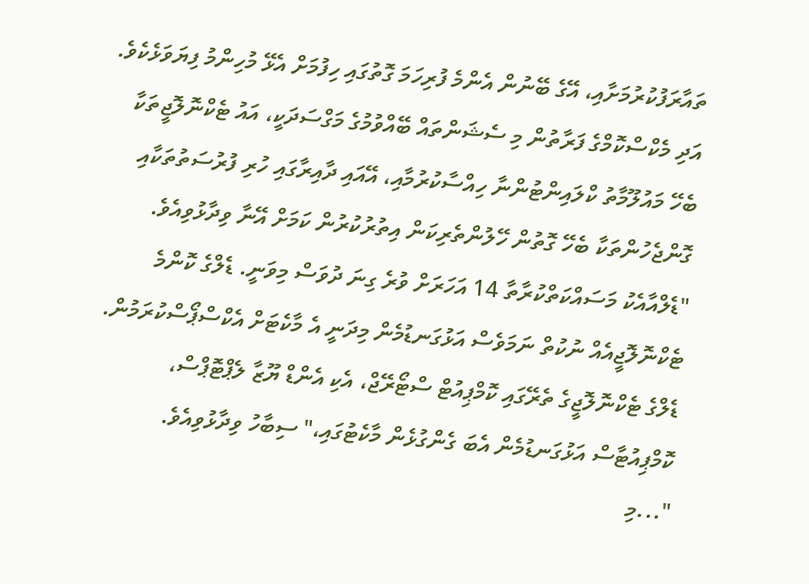ތައާރަފުކުރުމަށާއި، އޭގެ ބޭނުން އެންމެ ފުރިހަމަ ގޮތުގައި ހިފުމަށް އެޅޭ މުހިންމު ފިޔަވަޅެކެވެ. އަދި މެކްސްކޮމްގެ ފަރާތުން މި ސެޝަންތައް ބޭއްވުމުގެ މަގްސަދަކީ، އައު ޓެކްނޮލޮޖީތަކާ ބެހޭ މައުލޫމާތު ކްލައިންޓުންނާ ހިއްސާކުރުމާއި، އޭއައި ދާއިރާގައި ހުރި ފުރުސަތުތަކާއި ގޮންޖެހުންތަކާ ބެހޭ ގޮތުން ހޭލުންތެރިކަން އިތުރުކުރުން ކަމަށް އޭނާ ވިދާޅުވިއެވެ.
"ޑެލްއާއެކު މަސައްކަތްކުރާތާ 14 އަހަރަށް ވުރެ ގިނަ ދުވަސް މިވަނީ. ޑެލްގެ ކޮންމެ ޓެކްނޮލޮޖީއެއް ނުކުތް ނަމަވެސް އަޅުގަނޑުމެން މިދަނީ އެ މާކެޓަށް އެކްސްޕޯސްކުރަމުން. ޑެލްގެ ޓެކްނޮލޮޖީގެ ތެރޭގައި ކޮމްޕިއުޓް ސްޓޯރޭޖް، އެކި އެންޑް ޔޫޒާ ލެޕްޓޮޕްސް، ކޮމްޕިއުޓާސް އަޅުގަނޑުމެން އެބަ ގެންގުޅެން މާކެޓުގައި،" ސިބާހު ވިދާޅުވިއެވެ.
"...މި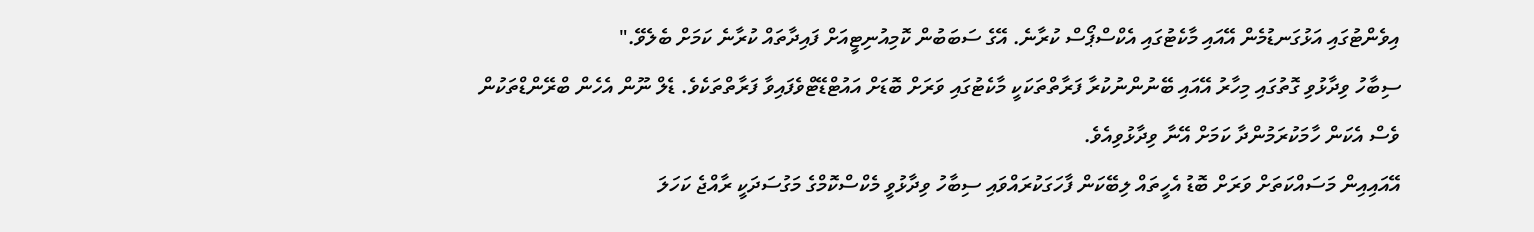އިވެންޓުގައި އަޅުގަނޑުމެން އޭއައި މާކެޓުގައި އެކްސްޕޯސް ކުރާނެ. އޭގެ ސަބަބުން ކޮމިއުނިޓީއަށް ފައިދާތައް ކުރާނެ ކަމަށް ބެލެވޭ."
ސިބާހު ވިދާޅުވި ގޮތުގައި މިހާރު އޭއައި ބޭނުންނުކުރާ ފަރާތްތަކަކީ މާކެޓުގައި ވަރަށް ބޮޑަށް އައުޓްޑޭޓްވެފައިވާ ފަރާތްތަކެވެ. ޑެލް ނޫން އެހެން ބްރޭންޑްތަކުން ވެސް އެކަން ހާމަކުރަމުންދާ ކަމަށް އޭނާ ވިދާޅުވިއެވެ.
އޭއައިއިން މަސައްކަތަށް ވަރަށް ބޮޑު އެހީތައް ލިބޭކަން ފާހަގަކުރައްވައި ސިބާހު ވިދާޅުވީ މެކްސްކޮމްގެ މަގުސަދަކީ ރާއްޖެ ކަހަލަ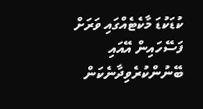ކުޑަކުޑަ މާކެޓެއްގައި ވަރަށް ފަސޭހައިން އޭއައި ބޭނުންކުރެވިދާނެކަން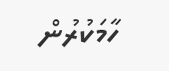ހާމަކުރުން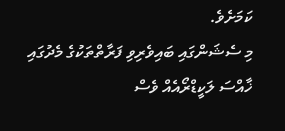ކަމަށެވެ.
މި ސެޝަންގައި ބައިވެރިވި ފަރާތްތަކުގެ މެދުގައި ޚާއްސަ ލަކީޑްރޯއެއް ވެސް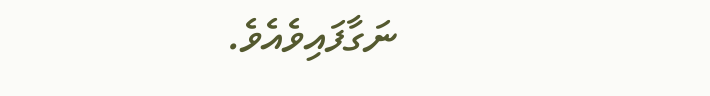ނަގާފައިވެއެވެ.